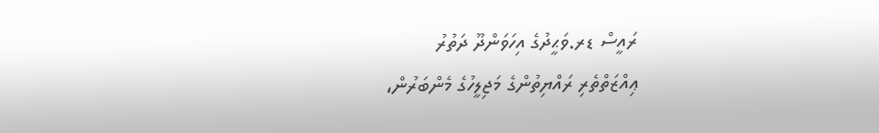ރައީސް ޑރ.ވަޙީދުގެ އިހަވަންދޫ ދަތުރު
ޢިއްޒަތްތެރި ރައްޔިތުންގެ މަޖިލީހުގެ މެންބަރުން،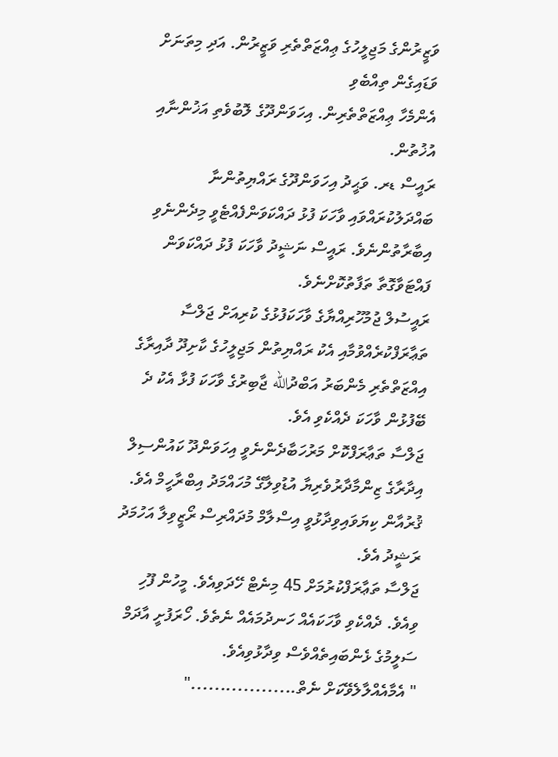ވަޒީރުންގެ މަޖިލީހުގެ ޢިއްޒަތްތެރި ވަޒީރުން. އަދި މިތަނަށް ވަޑައިގެން ތިއްބެވި
އެންމެހާ ޢިއްޒަތްތެރިން. އިހަވަންދޫގެ ލޮބުވެތި އަޚުންނާއި އުޚުތުން.
ރައީސް ޑރ. ވަޙީދު އިހަވަންދޫގެ ރައްޔިތުންނާ ބައްދަލުކުރައްވައި ވާހަކަ ފުޅު ދައްކަވަންފެއްޓެވީ މިދެންނެވި އިބާރާތުންނެވެ. ރައީސް ނަޝީދު ވާހަކަ ފުޅު ދައްކަވަން ފައްޓަވާގޮތާ ތަފާތުކޮށްނެވެ.
ރައީސުލް ޖުމުހޫރިއްޔާގެ ވާހަކަފުޅުގެ ކުރިއަށް ޖަލްސާ ތަޢާރަފްކުރެއްވުމާއި އެކު ރައްޔިތުން މަޖިލީހުގެ ކާށިދޫ ދާއިރާގެ އިއްޒަތްތެރި މެންބަރު އަބްދުالله ޖާބިރުގެ ވާހަކަ ފުޅާ އެކު ދެ ބޭފުޅުން ވާހަކަ ދެއްކެވި އެވެ.
ޖަލްސާ ތަޢާރަފްކޮށް މަރުހަބާދެންނެވީ އިހަވަންދޫ ކައުންސިލް އިދާރާގެ ޒިންމާދާރުވެރިޔާ އުޑުވިލާގޭ މުހައްމަދު އިބްރާހީމް އެވެ. ޤުރުއާން ކިޔަވައިވިދާޅުވީ އިސްލާމް މުދައްރިސް ރޯޒީވިލާ އަހުމަދު ރަޝީދު އެވެ.
ޖަލްސާ ތަޢާރަފްކުރުމަށް 45 މިނެޓް ހޭދަވިއެވެ. މީހުން ފޫހި ވިއެވެ. ދެއްކެވި ވާހަކައެއް ހަނދުމައެއް ނެތެވެ. ހޯރަފުށީ އާދަމް ސަލީމުގެ ޅެންބައިތެއްވެސް ވިދާޅުވިއެވެ.
" އެމާއެއްލާލެވޭކަށް ނެތް.................."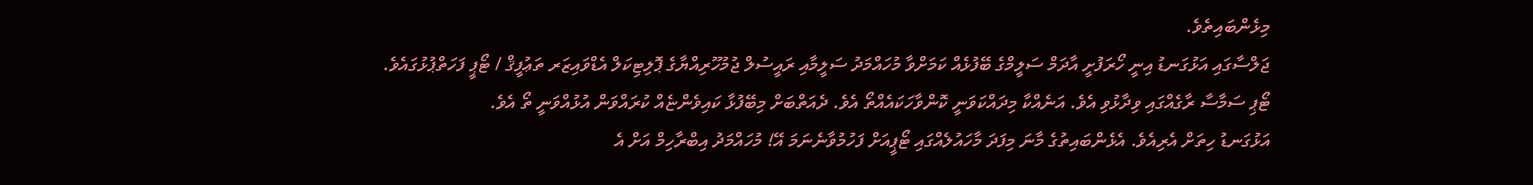މިޅެންބައިތެވެ.
ޖަލްސާގައި އަޅުގަނޑު އިނީ ހޯރަފުށީ އާދަމް ސަލީމްގެ ބޭފުޅެއް ކަމަށްވާ މުހައްމަދު ސަލީމާއި ރައީސުލް ޖުމުހޫރިއްޔާގެ ޕޮލިޓިކަލް އެޑްވައިޒަރ ތަޢުފީޤް / ޓޯޕީ ފަހަތްޕުޅުގައެވެ. ޓޯޕި ސަމާސާ ރާގެއްގައި ވިދާޅުވި އެވެ. އަނެއްކާ މިދައްކަވަނީ ކޮންވާހަކައެއްތޯ އެވެ. ދެއަތްބަށް މިބޭފުޅާ ކައިވެންޏެއް ކުރައްވަން އުޅުއްވަނީ ތޯ އެވެ.
އަޅުގަނޑު ހިތަށް އެރިއެވެ. އެޅެންބައިތުގެ މާނަ މިފަދަ މާހައުލެއްގައި ޓޯޕީއަށް ފަހުމުވާނެނަމަ އޭ! މުހައްމަދު އިބްރާހިމް އަށް އެ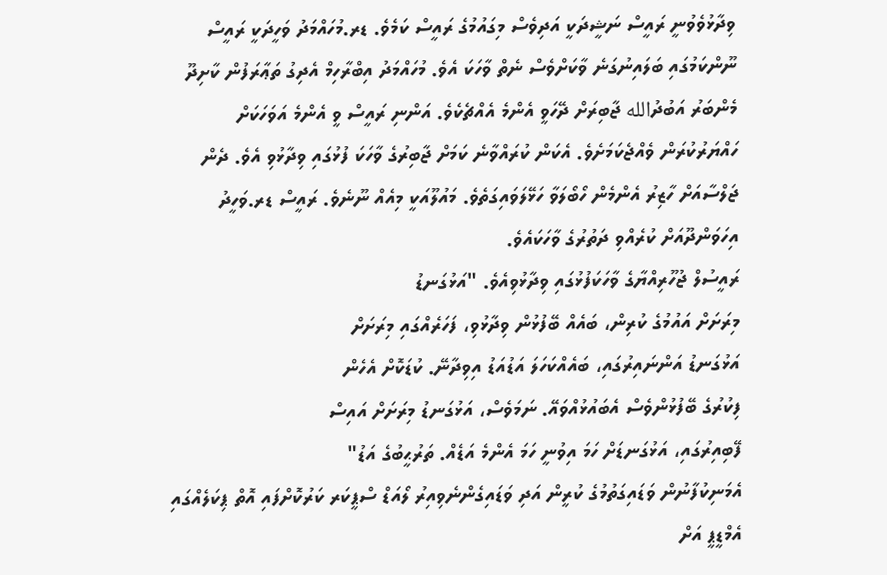ވިދާޅުވެވުނީ ރައީސް ނަޝީދަކީ އަދިވެސް މިގައުމުގެ ރައީސް ކަމެވެ. ޑރ.މުހައްމަދު ވަހީދަކީ ރައީސް ނޫންކަމުގައި ބަލައިނުގަނެ ވާކަށްވެސް ނެތް ވާހަކަ އެވެ. މުހައްމަދު އިބްރާހިމް އެދިގު ތަޢާރަފުން ކާށިދޫ މެންބަރު އަބުދުالله ޖާބިރަށް ދޭހަވީ އެންމެ އެއްޗެކެވެ. އަންނި ރައީސް ވީ އެންމެ އަވަހަކަށް ހައްޔަރުކުރަން ވެއްޖެކަމަށެވެ. އެކަން ކުރައްވާނެ ކަމަށް ޖާބިރުގެ ވާހަކަ ފުޅުގައި ވިދާޅުވި އެވެ. ދެން ޖަލްސާއަށް ހާޒިރު އެންމެން ހޯބޯލަވާ ހަޅޭލަވައިގަތެވެ. މައުލޫއަކީ މިއެއް ނޫނެވެ. ރައީސް ޑރ.ވަހީދު އިހަވަންދޫއަށް ކުރެއްވި ދަތުރުގެ ވާހަކައެވެ.
ރައީސުލް ޖުހޫރިއްޔާގެ ވާހަކަފުޅުގައި ވިދާޅުވިއެވެ. "އަޅުގަނޑު
މިރަށަށް އައުމުގެ ކުރިން، ބައެއް ބޭފުޅުން ވިދާޅުވި، ފަހަރެއްގައި މިރަށަށް
އަޅުގަނޑު އަންނައިރުގައި، ބައެއްކަހަލަ އަޑުއަޑު އިވިދާނޭ. ކުޑަކޮށް އެހެން
ފިކުރުގެ ބޭފުޅުންވެސް އެބައުޅުއްވައޭ. ނަމަވެސް، އަޅުގަނޑު މިރަށަށް އައިސް
ފޭބިއިރުގައި، އަޅުގަނޑަށް ހަމަ އިވުނީ ހަމަ އެންމެ އަޑެއް. ތަރުޙީބުގެ އަޑު"
އެމަނިކުފާނުން ވަޑައިގަތުމުގެ ކުރީން އަދި ވަޑައިގެންނެވިއިރު ލޯއަޑް ސްޕީކަރ ކަރުކޮށްފައި އޮތް ޕިކަލެއްގައި އެމްޑީޕީ އަށް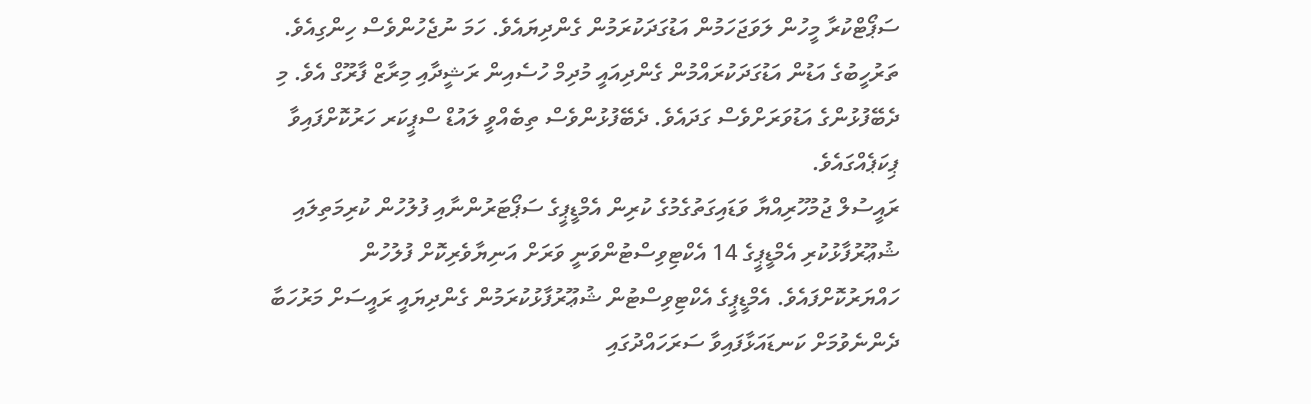ސަޕޯޓްކުރާ މީހުން ލަވަޖަހަމުން އަޑުގަދަކުރަމުން ގެންދިޔައެވެ. ހަމަ ނުޖެހުންވެސް ހިންގިއެވެ. ތަރުހީބުގެ އަޑުން އަޑުގަދަކުރައްމުން ގެންދިއައީ މުދިމް ހުސެއިން ރަޝީދާއި މިރާޒް ފާރޫގް އެވެ. މި ދެބޭފުޅުންގެ އަޑުވަރަށްވެސް ގަދައެވެ. ދެބޭފުޅުންވެސް ތިބެއްވީ ލައުޑް ސްޕީކަރ ހަރުކޮށްފައިވާ ޕިކަޕެއްގައެވެ.
ރައީސުލް ޖުމުހޫރިއްޔާ ވަޑައިގަތުގެމުގެ ކުރިން އެމްޑީޕީގެ ސަޕޯޓަރުންނާއި ފުލުހުން ކުރިމަތިލައި ޝުޢޫރުފާޅުކުރި އެމްޑީޕީގެ 14 އެކްޓިވިސްޓުންވަނީ ވަރަށް އަނިޔާވެރިކޮށް ފުލުހުން ހައްޔަރުކޮށްފައެވެ. އެމްޑީޕީގެ އެކްޓިވިސްޓުން ޝުޢޫރުފާޅުކުރަމުން ގެންދިޔައީ ރައީސަށް މަރުހަބާ ދެންނެވުމަށް ކަނޑައަޅާފައިވާ ސަރަހައްދުގައި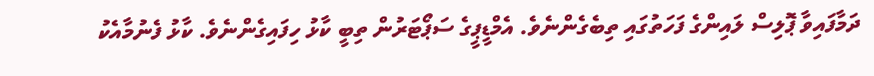ދަމާފައިވާ ޕޮލިސް ލައިންގެ ފަހަތުގައި ތިބެގެންނެވެ. އެމްޑީޕީގެ ސަޕޯޓަރުން ތިބީ ކާޅު ހިފައިގެންނެވެ. ކާޅު ފެނުމާއެކު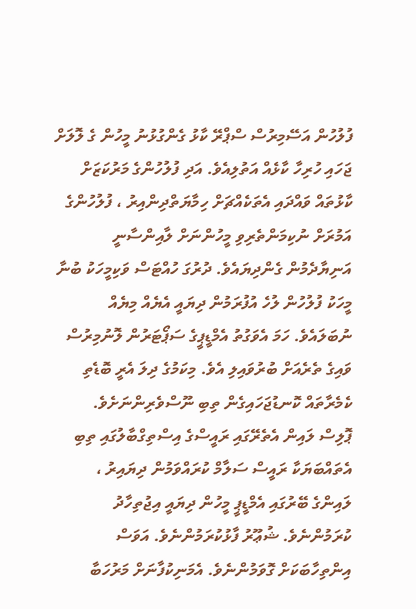ފުލުހުން އަސޭމިރުސް ސްޕްރޭ ކާޅު ގެންގުޅުނު މީހުން ގެ ލޮލަށް ޖަހައި ހުރިހާ ކާޅެއް އަތުލިއެވެ. އަދި ފުލުހުންގެ މަރުކަޒަށް ކާޅުތައް ވައްދައި އެތަކެއްޗަށް ހިމާޔަތްދިންއިރު ، ފުލުހުންގެ އަމުރަށް ނުކިމަންތެރިވި މީހުންނަށް ލާއިންސާނީ އަނިޔާދެމުން ގެންދިޔައެވެ. ދުރުގަ ހުއްޓަސް ވަކިމީހަކު ބުނާ މީހަކު ފުލުހުން ލުހެ އުފުރަމުން ދިޔައީ އެޔެއް މިޔެއް ނުބަލައެވެ. ހަމަ އެވަގުތު އެމްޑީޕީގެ ސަޕޯޓަރުން ލޮނުމިރުސް ވައިގެ ތެރެއަށް ބުރުވައިލި އެވެ. މިކަމުގެ ދިލަ އެރީ ބޮޑެތި ކެމެރާތައް ކޮނޑުޖަހައިގެން ތިބި ނޫސްވެރިންނަށެވެ.
ޕޮލިސް ލައިން އެތެރޭގައި ރައީސްގެ އިސްތިގްބާލުގައި ތިބި އެތައްބަޔަކާ ރައީސް ސަލާމް ކުރައްވަމުން ދިޔައިރު ، ލައިންގެ ބޭރުގައި އެމްޑީޕީ މީހުން ދިޔައީ އިޖުތިހާދު ކުރަމުންނެވެ. ޝުޢޫރު ފާޅުކުރަމުންނެވެ. އަވަސް އިންތިހާބަކަށް ގޮވަމުންނެވެ. އެމަނިކުފާނަށް މަރުހަބާ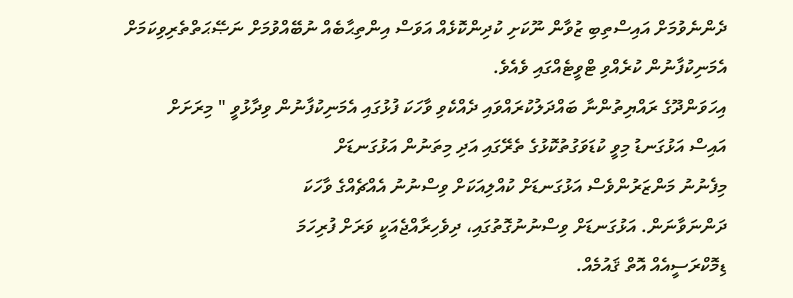ދެންނެވުމަށް އައިސްތިބި ޒުވާން ނޫކަށި ކުދިންކޮޅެއް އަވަސް އިންތިޙާބެއް ނުބޭއްވުމަށް ނަޞޭޙަތްތެރިވިކަމަށް އެމަނިކުފާނުން ކުރެއްވި ޓްވީޓެއްގައި ވެއެވެ.
އިހަވަންދޫގެ ރައްޔިތުންނާ ބައްދަލުކުރައްވައި ދެއްކެވި ވާހަކަ ފުޅުގައި އެމަނިކުފާނުން ވިދާޅުވީ " މިރަށަށް
އައިސް އަޅުގަނޑު މިވީ ކުޑަވަގުތުކޮޅުގެ ތެރޭގައި އަދި މިތަނުން އަޅުގަނޑަށް
މިފެނުނު މަންޒަރުންވެސް އަޅުގަނޑަށް ކުއްލިއަކަށް ވިސްނުނު އެއްޗެއްގެ ވާހަކަ
ދަންނަވާނަން. އަޅުގަނޑަށް ވިސްނުނުގޮތުގައި، ދިވެހިރާއްޖެއަކީ ވަރަށް ފުރިހަމަ
ޑިމޮކްރަސީއެއް އޮތް ޤައުމެއް.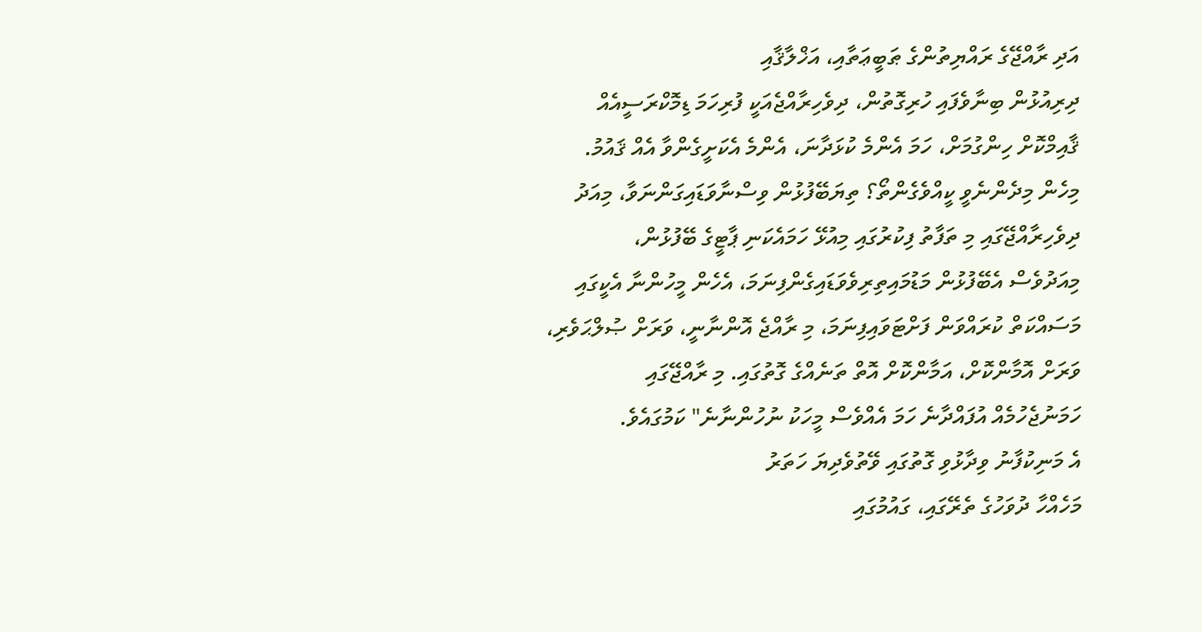އަދި ރާއްޖޭގެ ރައްޔިތުންގެ ޠަބީޢަތާއި، އަޚްލާޤާއި
ދިރިއުޅުން ބިނާވެފައި ހުރިގޮތުން، ދިވެހިރާއްޖެއަކީ ފުރިހަމަ ޑިމޮކްރަސީއެއް
ޤާއިމްކޮށް ހިންގުމަށް، ހަމަ އެންމެ ކުޅަދާނަ، އެންމެ އެކަށީގެންވާ އެއް ޤައުމު.
މިހެން މިދެންނެވީ ކީއްވެގެންތޯ؟ ތިޔަބޭފުޅުން ވިސްނާވަޑައިގަންނަވާ، މިއަދު
ދިވެހިރާއްޖޭގައި މި ތަފާތު ފިކުރުގައި މިއުޅޭ ހަމައެކަނި ޕާޓީގެ ބޭފުޅުން،
މިއަދުވެސް އެބޭފުޅުން މަޑުމައިތިރިވެވަޑައިގެންފިނަމަ، އެހެން މީހުންނާ އެކީގައި
މަސައްކަތް ކުރައްވަން ފަށްޓަވައިފިނަމަ، މި ރާއްޖެ އޮންނާނީ، ވަރަށް ޞުލްޙަވެރި،
ވަރަށް އޮމާންކޮށް، އަމާންކޮށް އޮތް ތަނެއްގެ ގޮތުގައި. މި ރާއްޖޭގައި
ހަމަނުޖެހުމެއް އުފައްދާނެ ހަމަ އެއްވެސް މީހަކު ނުހުންނާނެ" ކަމުގައެވެ.
އެ މަނިކުފާނު ވިދާޅުވި ގޮތުގައި ވޭތުވެދިޔަ ހަތަރު
މަހެއްހާ ދުވަހުގެ ތެރޭގައި، ގައުމުގައި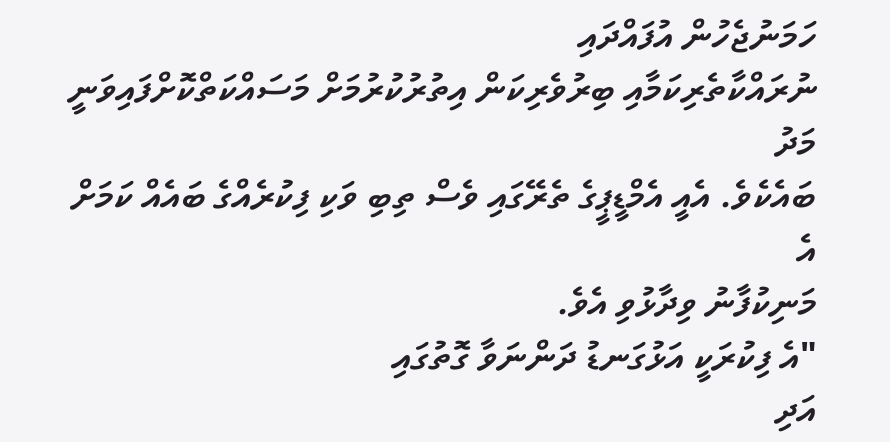ހަމަނުޖެހުން އުފައްދައި
ނުރައްކާތެރިކަމާއި ބިރުވެރިކަން އިތުރުކުރުމަށް މަސައްކަތްކޮށްފައިވަނީ މަދު
ބައެކެވެ. އެއީ އެމްޑީޕީގެ ތެރޭގައި ވެސް ތިބި ވަކި ފިކުރެއްގެ ބައެއް ކަމަށް އެ
މަނިކުފާނު ވިދާޅުވި އެވެ.
"އެ ފިކުރަކީ އަޅުގަނޑު ދަންނަވާ ގޮތުގައި
އަދި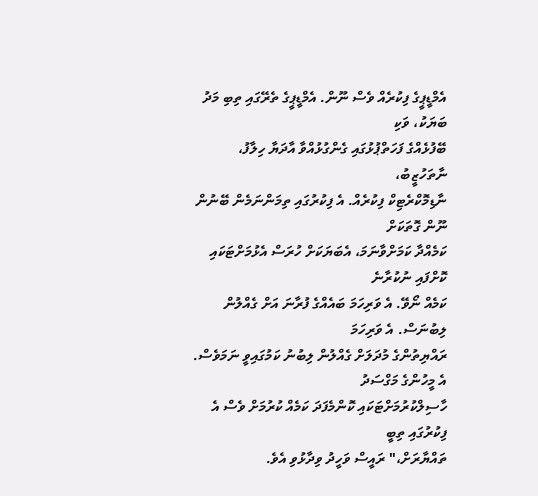އެމްޑީޕީގެ ފިކުރެއް ވެސް ނޫން. އެމްޑީޕީގެ ތެރޭގައި ތިބި މަދު ބަޔަކު، ވަކި
ބޭފުޅެއްގެ ފަހަތްޕުޅުގައި ގެންގުޅުއްވާ އާދަޔާ ހިލާފު، ނާތަހުޒީބު،
ނާޑިމޮކްރެޓިކް ފިކުރެއް. އެ ފިކުރުގައި ތިމަންނަމެން ބޭނުން ނޫން ގޮތަކަށް
ކަމެއްދާ ކަމަށްވާނަމަ، އެބަޔަކަށް ހުރަސް އެޅުމަށްޓަކައި ކޮށްފައި ނުކުރާނެ
ކަމެއް ނޯވޭ. އެ ވަރިހަމަ ބައެއްގެ ފުރާނަ އަށް ގެއްލުން ލިބުނަސް. އެ ވަރިހަމަ
ރައްޔިތުންގެ މުދަލަށް ގެއްލުން ލިބުނު ކަމުގައިވީ ނަމަވެސް. އެ މީހުންގެ މަގްސަދު
ހާސިލްކުރުމަށްޓަކައި ކޮންމެފަދަ ކަމެއް ކުރުމަށް ވެސް އެ ފިކުރުގައި ތިބީ
ތައްޔާރަށް،" ރައީސް ވަހީދު ވިދާޅުވި އެވެ.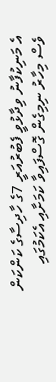އެ މަނިކުފާނު ވިދާޅުވީ ފެބުރުއަރީ 7ގެ ހާދިސާގެ ކަންކަން
ވެސް މިހާރު ނިމިގެން ގޮސްފައިވާ ކަމަށާއި އެކަމުގައި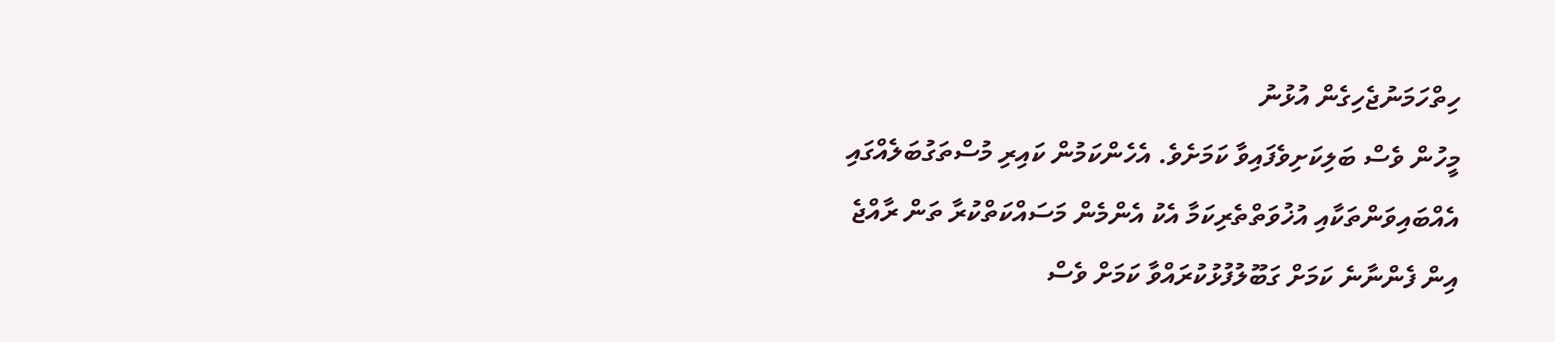ހިތްހަމަނުޖެހިގެން އުޅުނު
މީހުން ވެސް ބަލިކަށިވެފައިވާ ކަމަށެވެ. އެހެންކަމުން ކައިރި މުސްތަގުބަލެއްގައި
އެއްބައިވަންތަކާއި އުޚުވަތްތެރިކަމާ އެކު އެންމެން މަސައްކަތްކުރާ ތަން ރާއްޖެ
އިން ފެންނާނެ ކަމަށް ގަބޫލުފުޅުކުރައްވާ ކަމަށް ވެސް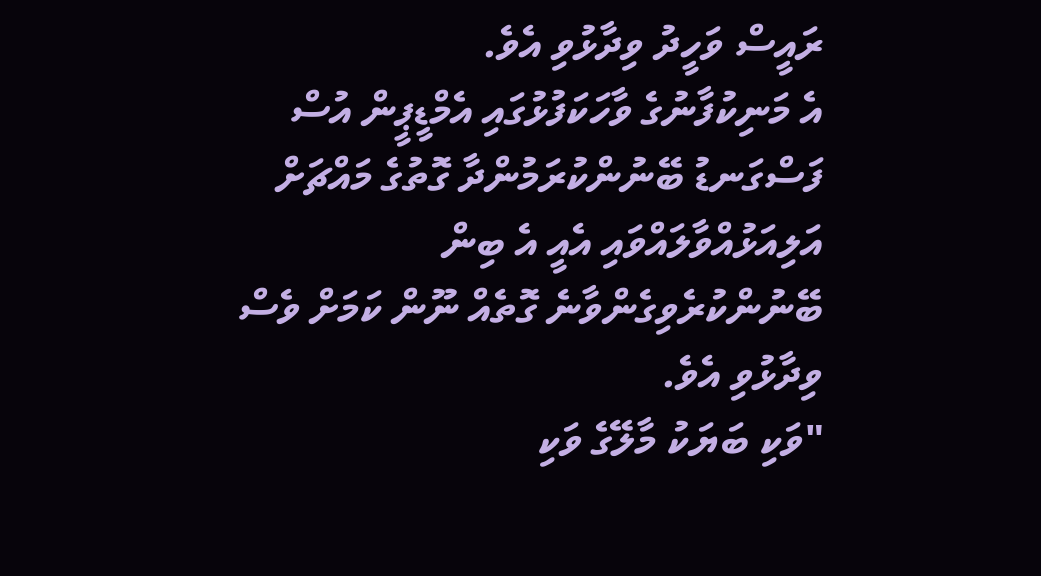ރައީސް ވަހީދު ވިދާޅުވި އެވެ.
އެ މަނިކުފާނުގެ ވާހަކަފުޅުގައި އެމްޑީޕީން އުސް
ފަސްގަނޑު ބޭނުންކުރަމުންދާ ގޮތުގެ މައްޗަށް އަލިއަޅުއްވާލައްވައި އެއީ އެ ބިން
ބޭނުންކުރެވިގެންވާނެ ގޮތެއް ނޫން ކަމަށް ވެސް ވިދާޅުވި އެވެ.
"ވަކި ބަޔަކު މާލޭގެ ވަކި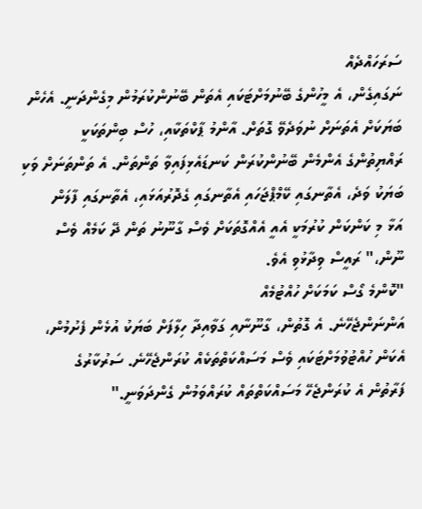ސަރަހައްދެއް
ނަގައިގެން، އެ މީހުންގެ ބޭނުމަށްޓަކައި އެތަން ބޭނުންކުރަމުން މިގެންދަނީ. އެހެން
ބަޔަކަށް އެތަނަށް ނުވަދެވޭ ގޮތަށް. އާންމު ޕާކްތަކާއި، ހުސް ބިންތަކަކީ
ރައްޔިތުންގެ އެންމެން ބޭނުންކުރަން ކަނޑައެޅިފައިވާ ތަންތަން. އެ ތަންތަނަށް ވަކި
ބަޔަކު ވަދެ، އެތާނގައި ކޭމްޕްޖަހައި އެތާނގައި ގެދޮރުއަޅައި، އެތާނގައި ފާލަން
އަޅާ މި ކަންކަން ކުރުމަކީ އެއީ އެއްގޮތަކަށް ވެސް ގާނޫނު ތަން ދޭ ކަމެއް ވެސް
ނޫން،" ރައީސް ވިދާޅުވި އެވެ.
"ކޮންމެ ގޯސް ކަމަކަށް ހުއްޓުމެއް
އަންނަންޖެހޭނެ. އެ ގޮތުން، ގާނޫނާއި ގަވާއިދާ ހިލާފަށް ބަޔަކު އުޅެން ފެށުމުން،
އެކަން ހުއްޓުވުމަށްޓަކައި ވެސް މަސައްކަތްތަކެއް ކުރަންޖެހޭނެ. ސަރުކާރުގެ
ފަރާތުން އެ ކުރަންޖެހޭ މަސައްކަތްތައް ކުރައްވަމުން ގެންދަވަނީ."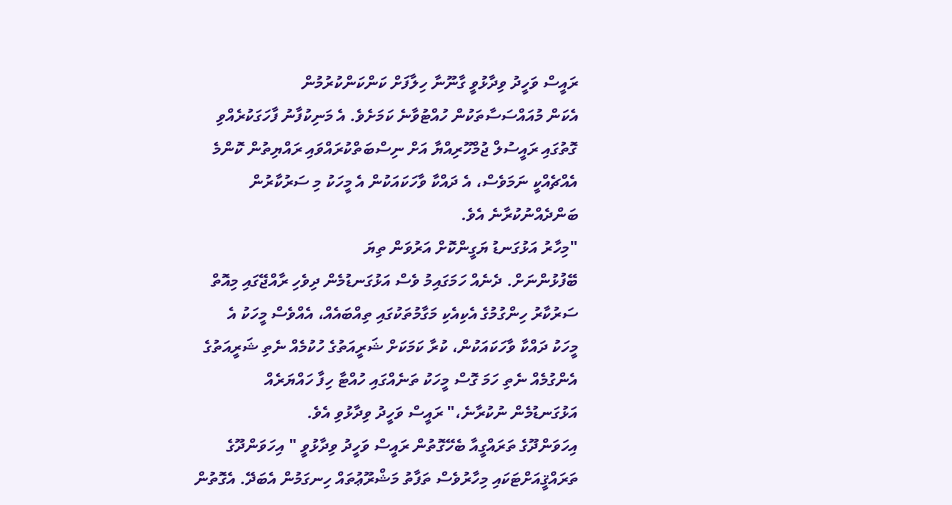ރައީސް ވަހީދު ވިދާޅުވީ ގާނޫނާ ހިލާފަށް ކަންކަންކުރުމުން
އެކަން މުއައްސަސާތަކުން ހުއްޓުވާނެ ކަމަށެވެ. އެ މަނިކުފާނު ފާހަގަކުރެއްވި
ގޮތުގައި ރައީސުލް ޖުމްހޫރިއްޔާ އަށް ނިސްބަތްކުރައްވައި ރައްޔިތުން ކޮންމެ
އެއްޗެއްކީ ނަމަވެސް، އެ ދައްކާ ވާހަކައަކުން އެ މީހަކު މި ސަރުކާރުން
ބަންދެއްނުކުރާނެ އެވެ.
"މިހާރު އަޅުގަނޑު ޔަގީންކޮށް އަރުވަން ތިޔަ
ބޭފުޅުންނަށް. ދެނެއް ހަމަގައިމު ވެސް އަޅުގަނޑުމެން ދިވެހި ރާއްޖޭގައި މިއޮތް
ސަރުކާރު ހިންގުމުގެ އެކިއެކި މަގާމުތަކުގައި ތިއްބައެއް، އެއްވެސް މީހަކު އެ
މީހަކު ދައްކާ ވާހަކައަކުން، ކުރާ ކަމަކަށް ޝަރީއަތުގެ ހުކުމެއް ނެތި ޝަރީއަތުގެ
އެންގުމެއް ނެތި ހަމަ ގޮސް މީހަކު ތަނެއްގައި ހުއްޓާ ހިފާ ހައްޔަރެއް
އަޅުގަނޑުމެން ނުކުރާނެ،" ރައީސް ވަހީދު ވިދާޅުވި އެވެ.
އިހަވަންދޫގެ ތަރައްގީއާ ބެހޭގޮތުން ރައީސް ވަހީދު ވިދާޅުވީ " އިހަވަންދޫގެ
ތަރައްޤީއަށްޓަކައި މިހާރުވެސް ތަފާތު މަޝްރޫޢުތައް ހިނގަމުން އެބަދޭ. އެގޮތުން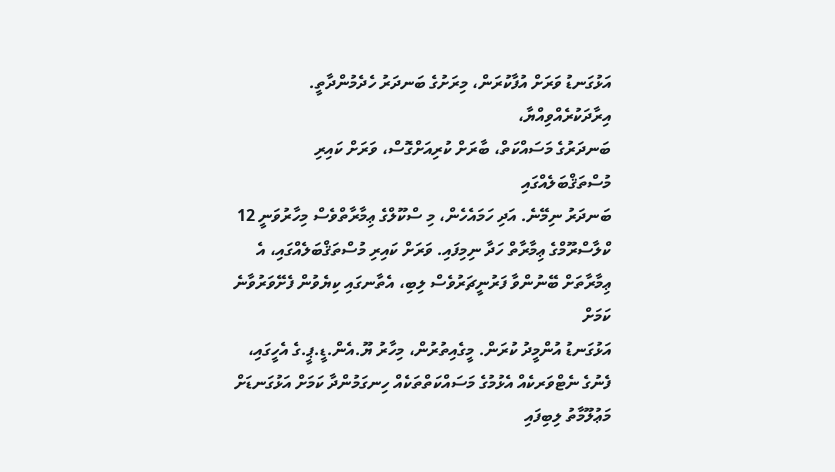އަޅުގަނޑު ވަރަށް އުފާކުރަން، މިރަށުގެ ބަނދަރު ހެދެމުންދާތީ. އިރާދަކުރެއްވިއްޔާ،
ބަނދަރުގެ މަސައްކަތް، ބާރަށް ކުރިއަށްގޮސް، ވަރަށް ކައިރި މުސްތަޤްބަލެއްގައި
ބަނދަރު ނިމޭނެ. އަދި ހަމައެހެން، މި ސްކޫލްގެ ޢިމާރާތްވެސް މިހާރުވަނީ 12
ކްލާސްރޫމްގެ ޢިމާރާތް ހަދާ ނިމިފައި. ވަރަށް ކައިރި މުސްތަޤްބަލެއްގައި، އެ
ޢިމާރާތަށް ބޭނުންވާ ފަރުނީޗަރުވެސް ލިބި، އެތާނގައި ކިޔެވުން ފެށޭވަރުވާނެ ކަމަށް
އަޅުގަނޑު އުންމީދު ކުރަން. މީގެއިތުރުން، މިހާރު ޔޫ.އެން.ޑީ.ޕީ.ގެ އެހީގައި،
ފެނުގެ ނެޓްވަރކެއް އެޅުމުގެ މަސައްކަތްތަކެއް ހިނގަމުންދާ ކަމަށް އަޅުގަނޑަށް
މަޢުލޫމާތު ލިބިފައި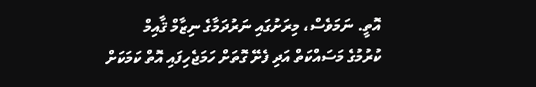އޮތީ. ނަމަވެސް، މިރަށުގައި ނަރުދަމާގެ ނިޒާމް ޤާއިމް
ކުރުމުގެ މަސައްކަތް އަދި ފެށޭ ގޮތަށް ހަމަޖެހިފައި އޮތް ކަމަކަށް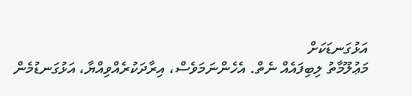އަޅުގަނޑަކަށް
މަޢުލޫމާތު ލިބިފައެއް ނެތް. އެހެންނަމަވެސް، އިރާދަކުރެއްވިއްޔާ، އަޅުގަނޑުމެން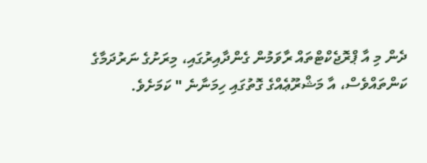ދެން މި އާ ޕްރޮޖެކްޓްތައް ރާވަމުން ގެންދާއިރުގައި، މިރަށުގެ ނަރުދަމާގެ
ކަންތައްވެސް، އާ މަޝްރޫޢެއްގެ ގޮތުގައި ހިމަނާނެ " ކަމަށެވެ.